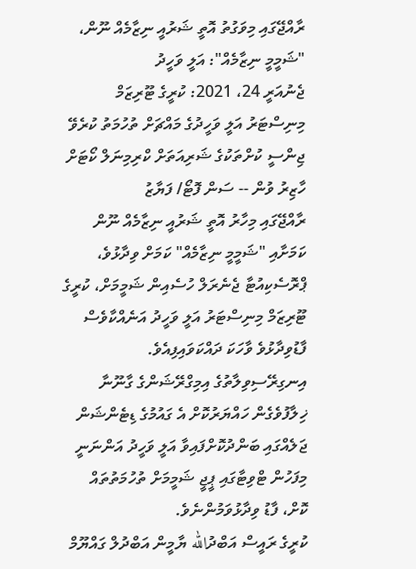ރާއްޖޭގައި މިވަގުތު އޮތީ ޝަރުއީ ނިޒާމެއް ނޫން، "ޝަމީމީ ނިޒާމެއް": އަލީ ވަހީދު
ޖެނުއަރީ 24، 2021: ކުރީގެ ޓޫރިޒަމް މިނިސްޓަރު އަލީ ވަހީދުގެ މައްޗަށް ތުހުމަތު ކުރެވޭ ޖިންސީ ކުށްތަކުގެ ޝަރިއަތަށް ކްރިމިނަލް ކޯޓަށް ހާޒިރު ވުން -- ސަން ފޮޓޯ/ ފަޔާޒު
ރާއްޖޭގައި މިހާރު އޮތީ ޝަރުއީ ނިޒާމެއް ނޫން ކަމަށާއި "ޝަމީމީ ނިޒާމެއް" ކަމަށް ވިދާޅުވެ، ޕްރޮސެކިއުޓާ ޖެނެރަލް ހުސެއިން ޝަމީމަށް، ކުރީގެ ޓޫރިޒަމް މިނިސްޓަރު އަލީ ވަހީދު އަނެއްކާވެސް ފާޑުވިދާޅުވެ ވާހަކަ ދައްކަވައިފިއެވެ.
އިނގިރޭސިވިލާތުގެ އިމިގްރޭޝަންގެ ގާނޫނާ ޚިލާފުވެގެން ހައްޔަރުކޮށް އެ ގައުމުގެ ޑިޓެންޝަން ޖަލެއްގައި ބަންދުކޮށްފައިވާ އަލީ ވަހީދު އަންނަނީ މިފަހުން ޓްވިޓާގައި ޕީޖީ ޝަމީމަށް ތުހުމަތުތައް ކޮށް، ފާޑު ވިދާޅުވަމުންނެވެ.
ކުރީގެ ރައީސް އަބްދުالله ޔާމީން އަބްދުލް ގައްޔޫމް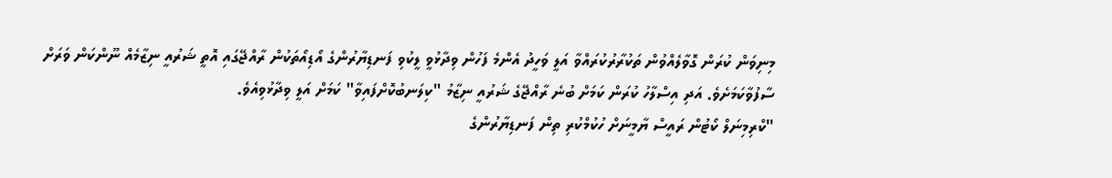މިނިވަން ކުރަން ގޮވާލެއްވުން ތަކުރާރުކުރައްވާ އަލީ ވަހީދު އެންމެ ފަހުން ވިދާޅުވީ ލީކުވި ފަނޑިޔާރުންގެ އޯޑިއޯތަކުން ރާއްޖޭގައި އޮތީ ޝަރުއީ ނިޒާމެއް ނޫންކަން ވަރަށް ސާފުވާކަމަށެވެ. އަދި އިސްލާހު ކުރަން ކަމަށް ބުނެ ރާއްޖޭގެ ޝަރުއީ ނިޒާމު "ކިލަނބުކޮށްފައިވާ" ކަމަށް އަލީ ވިދާޅުވިއެވެ.
"ކްރިމިނަލް ކޯޓުން ރައީސް ޔާމީނަށް ހުކުމްކުރި ތިން ފަނޑިޔާރުންގެ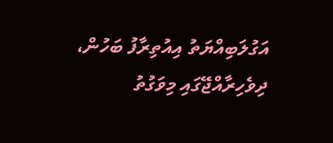އަގުލަބިއްޔަތު އިއުތިރާފު ބަހުން، ދިވެހިރާއްޖޭގައި މިވަގުތު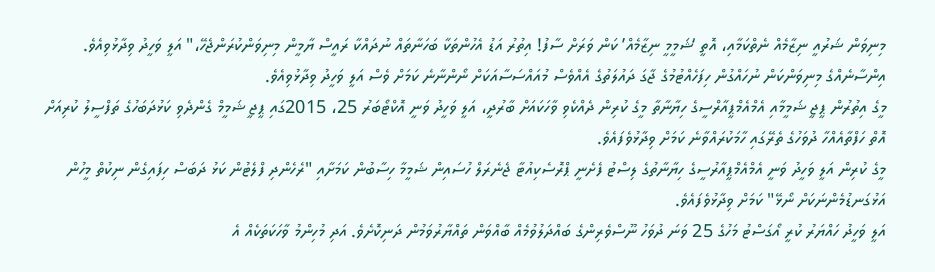މިނިވަން ޝަރުއީ ނިޒާމެއް ނެތްކަމާއި، އޮތީ ‘ޝަމީމީ ނިޒާމެއް’ ކަން ވަރަށް ސާފު! އިތުރު އަޑު އެހުންތަކާ ބަހަނާތައް ނުދައްކާ ރައީސް ޔާމީން މިނިވަންކުރަންޖެހޭ،" އަލީ ވަހީދު ވިދާޅުވިއެވެ.
އިންސާނެއްގެ މިނިވަންކަން ނުހައްގުން ހިފަހެއްޓުމުގެ ޖާގަ ދައުލަތުގެ އެއްވެސް މުއައްސަސާއަކަށް ނޯންނާނެ ކަމަށް ވެސް އަލީ ވަހީދު ވިދާޅުވިއެވެ.
މީގެ އިތުރުން ޕީޖީ ޝަމީމާއި އެމްއެމްޕީއާރްސީގެ ހިޔާނާތާ މީގެ ކުރިން ދެއްކެވި ވާހަކައަށް ބާރުދީ، އަލީ ވަހީދު ވަނީ އޮކްޓޯބަރު 25، 2015ގައި ޕީޖީ ޝަމީމް ގެންދެވި ކަޅުދަބަހުގެ ތަފްސީލު ކުރިއަށް އޮތް ހަފްތާއެއްހާ ދުވަހުގެ ތެރޭގައި ހާމަކުރައްވާނެ ކަމަށް ވިދާޅުވެފައެވެ.
މީގެ ކުރިން އަލީ ވަހީދު ވަނީ އެމްއެމްޕީއާރުސީގެ ހިޔާނާތުގެ ލިސްޓު ފެށެނީ ޕްރޮސެކިއުޓާ ޖެނެރަލް ހުސައިން ޝަމީމާ ހިސާބުން ކަމަށާއި "ރެހެންދި ފްލެޓުން ކަޅު ދަބަސް ހިފައިގެން ނިކުތް މީހުން އަޅުގަނޑުމެންނަކަށް ނޯޅޭ" ކަމަށް ވިދާޅުވެފައެވެ.
އަލީ ވަހީދު ހައްޔަރު ކުރީ އޯގަސްޓު މަހުގެ 25 ވަނަ ދުވަހު ނޫސްވެރިންގެ ބައްދަލުވުމެއް ބާއްވަން ތައްޔާރުވަމުން ދަނިކޮށެވެ. އަދި މުހިންމު ވާހަކަތަކެއް އެ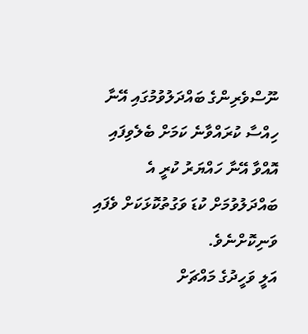ނޫސްވެރިންގެ ބައްދަލުވުމުގައި އޭނާ ހިއްސާ ކުރައްވާނެ ކަމަށް ބެލެވިފައި އޮއްވާ އޭނާ ހައްޔަރު ކުރީ އެ ބައްދަލުވުމަށް ކުޑަ ވަގުތުކޮޅަކަށް ވެފައި ވަނިކޮށްނެވެ.
އަލީ ވަހީދުގެ މައްޗަށް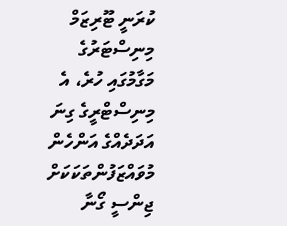ކުރަނީ ޓޫރިޒަމް މިނިސްޓަރުގެ މަގާމުގައި ހުރެ، އެ މިނިސްޓްރީގެ ގިނަ އަދަދެއްގެ އަންހެން މުވައްޒަފުންތަކަކަށް ޖިންސީ ގޯނާ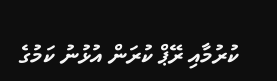ކުރުމާއި ރޭޕް ކުރަން އުޅުނު ކަމުގެ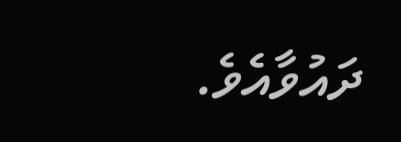ދައުވާއެވެ.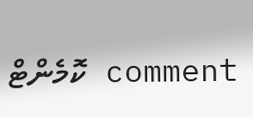comment ކޮމެންޓް